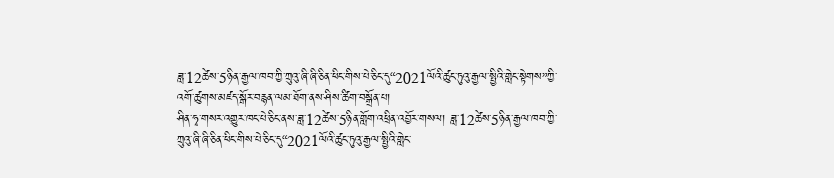ཟླ་12ཚེས་5ཉིན་རྒྱལ་ཁབ་ཀྱི་ཀྲུའུ་ཞི་ཞི་ཅིན་ཕིང་གིས་པེ་ཅིང་དུ“2021ལོའི་ཚུང་ཏུའུ་རྒྱལ་སྤྱིའི་གླེང་སྟེགས”ཀྱི་འགོ་ཚུགས་མཛད་སྒོར་བརྙན་ལམ་ཐོག་ནས་ཤིས་ཚིག་བསྒྲོན་པ།
ཤིན་ཧྭ་གསར་འགྱུར་ཁང་པེ་ཅིང་ནས་ཟླ་12ཚེས་5ཉིན་གློག་འཕྲིན་འབྱོར་གསལ། ཟླ་12ཚེས་5ཉིན་རྒྱལ་ཁབ་ཀྱི་ཀྲུའུ་ཞི་ཞི་ཅིན་ཕིང་གིས་པེ་ཅིང་དུ“2021ལོའི་ཚུང་ཏུའུ་རྒྱལ་སྤྱིའི་གླེང་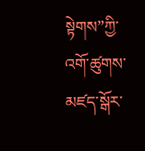སྟེགས”ཀྱི་འགོ་ཚུགས་མཛད་སྒོར་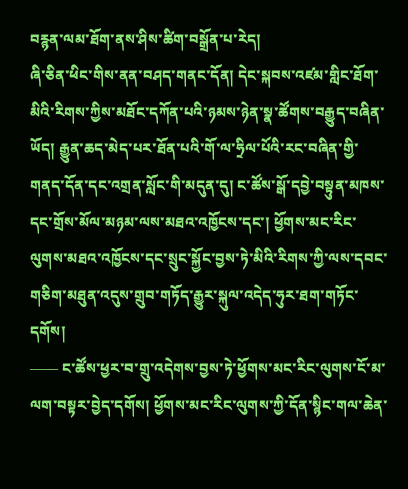བརྙན་ལམ་ཐོག་ནས་ཤིས་ཚིག་བསྒྲོན་པ་རེད།
ཞི་ཅིན་ཕིང་གིས་ནན་བཤད་གནང་དོན། དེང་སྐབས་འཛམ་གླིང་ཐོག་མིའི་རིགས་ཀྱིས་མཐོང་དཀོན་པའི་ཉམས་ཉེན་སྣ་ཚོགས་བརྒྱུད་བཞིན་ཡོད། རྒྱུན་ཆད་མེད་པར་ཐོན་པའི་གོ་ལ་ཧྲིལ་པོའི་རང་བཞིན་གྱི་གནད་དོན་དང་འགྲན་སློང་གི་མདུན་དུ། ང་ཚོས་སྒོ་དབྱེ་བསྟུན་མཁས་དང་གྲོས་མོལ་མཉམ་ལས་མཐའ་འཁྱོངས་དང་། ཕྱོགས་མང་རིང་ལུགས་མཐའ་འཁྱོངས་དང་སྲུང་སྐྱོང་བྱས་ཏེ་མིའི་རིགས་ཀྱི་ལས་དབང་གཅིག་མཐུན་འདུས་གྲུབ་གཏོད་རྒྱུར་སྐུལ་འདེད་ཧུར་ཐག་གཏོང་དགོས།
—— ང་ཚོས་ཕྱར་བ་གྲུ་འདེགས་བྱས་ཏེ་ཕྱོགས་མང་རིང་ལུགས་ངོ་མ་ལག་བསྟར་བྱེད་དགོས། ཕྱོགས་མང་རིང་ལུགས་ཀྱི་དོན་སྙིང་གལ་ཆེན་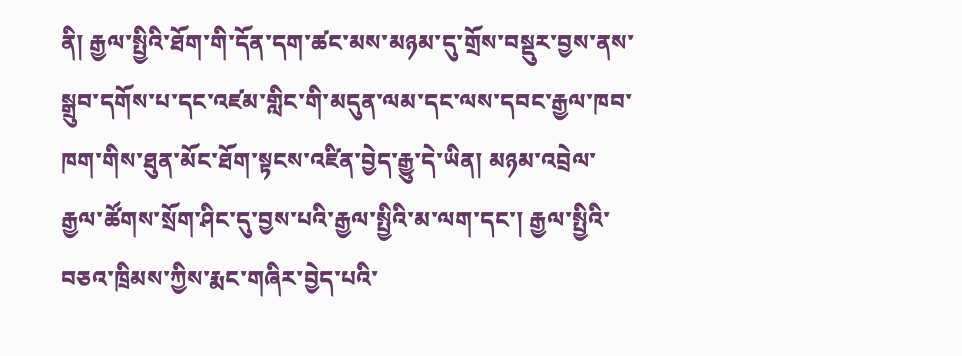ནི། རྒྱལ་སྤྱིའི་ཐོག་གི་དོན་དག་ཚང་མས་མཉམ་དུ་གྲོས་བསྡུར་བྱས་ནས་སྒྲུབ་དགོས་པ་དང་འཛམ་གླིང་གི་མདུན་ལམ་དང་ལས་དབང་རྒྱལ་ཁབ་ཁག་གིས་ཐུན་མོང་ཐོག་སྟངས་འཛིན་བྱེད་རྒྱུ་དེ་ཡིན། མཉམ་འབྲེལ་རྒྱལ་ཚོགས་སྲོག་ཤིང་དུ་བྱས་པའི་རྒྱལ་སྤྱིའི་མ་ལག་དང་། རྒྱལ་སྤྱིའི་བཅའ་ཁྲིམས་ཀྱིས་རྨང་གཞིར་བྱེད་པའི་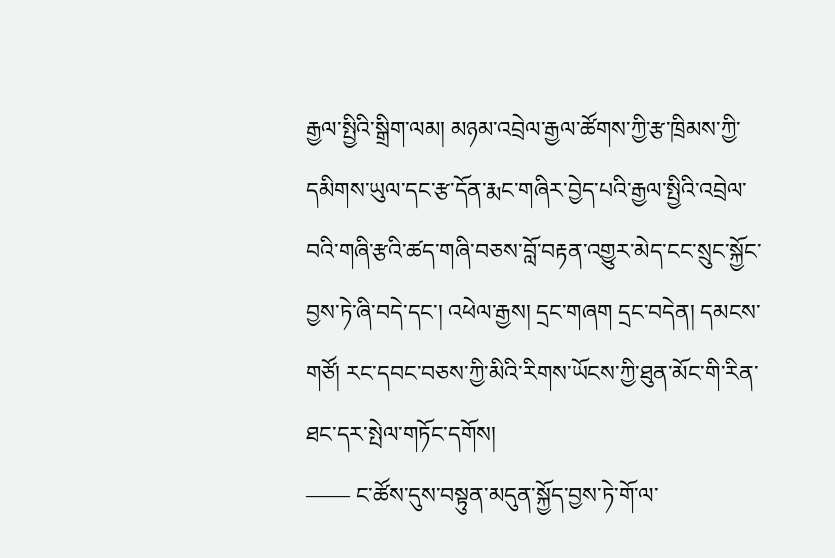རྒྱལ་སྤྱིའི་སྒྲིག་ལམ། མཉམ་འབྲེལ་རྒྱལ་ཚོགས་ཀྱི་རྩ་ཁྲིམས་ཀྱི་དམིགས་ཡུལ་དང་རྩ་དོན་རྨང་གཞིར་བྱེད་པའི་རྒྱལ་སྤྱིའི་འབྲེལ་བའི་གཞི་རྩའི་ཚད་གཞི་བཅས་བློ་བརྟན་འགྱུར་མེད་ངང་སྲུང་སྐྱོང་བྱས་ཏེ་ཞི་བདེ་དང་། འཕེལ་རྒྱས། དྲང་གཞག དྲང་བདེན། དམངས་གཙོ། རང་དབང་བཅས་ཀྱི་མིའི་རིགས་ཡོངས་ཀྱི་ཐུན་མོང་གི་རིན་ཐང་དར་སྤེལ་གཏོང་དགོས།
—— ང་ཚོས་དུས་བསྟུན་མདུན་སྐྱོད་བྱས་ཏེ་གོ་ལ་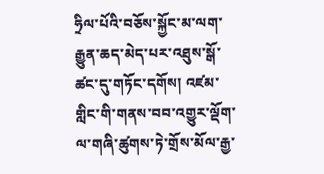ཧྲིལ་པོའི་བཅོས་སྐྱོང་མ་ལག་རྒྱུན་ཆད་མེད་པར་འཐུས་སྒོ་ཚང་དུ་གཏོང་དགོས། འཛམ་གླིང་གི་གནས་བབ་འགྱུར་ལྡོག་ལ་གཞི་ཚུགས་ཏེ་གྲོས་མོལ་རྒྱ་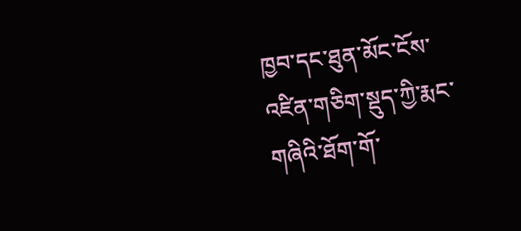ཁྱབ་དང་ཐུན་མོང་ངོས་འཛིན་གཅིག་སྡུད་ཀྱི་རྨང་གཞིའི་ཐོག་གོ་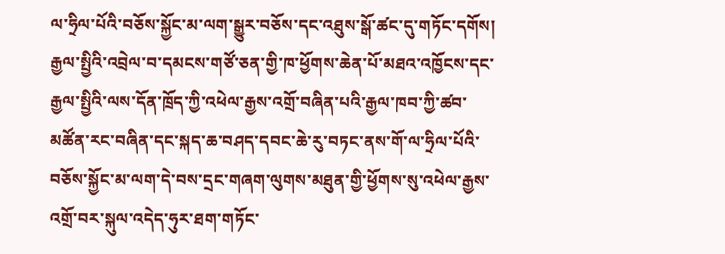ལ་ཧྲིལ་པོའི་བཅོས་སྐྱོང་མ་ལག་སྒྱུར་བཅོས་དང་འཐུས་སྒོ་ཚང་དུ་གཏོང་དགོས། རྒྱལ་སྤྱིའི་འབྲེལ་བ་དམངས་གཙོ་ཅན་གྱི་ཁ་ཕྱོགས་ཆེན་པོ་མཐའ་འཁྱོངས་དང་རྒྱལ་སྤྱིའི་ལས་དོན་ཁྲོད་ཀྱི་འཕེལ་རྒྱས་འགྲོ་བཞིན་པའི་རྒྱལ་ཁབ་ཀྱི་ཚབ་མཚོན་རང་བཞིན་དང་སྐད་ཆ་བཤད་དབང་ཆེ་རུ་བཏང་ནས་གོ་ལ་ཧྲིལ་པོའི་བཅོས་སྐྱོང་མ་ལག་དེ་བས་དྲང་གཞག་ལུགས་མཐུན་གྱི་ཕྱོགས་སུ་འཕེལ་རྒྱས་འགྲོ་བར་སྐུལ་འདེད་ཧུར་ཐག་གཏོང་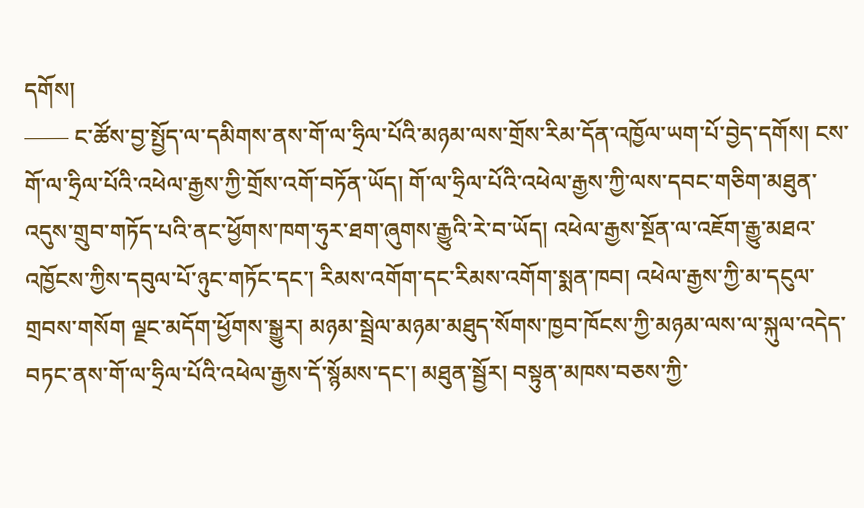དགོས།
—— ང་ཚོས་བྱ་སྤྱོད་ལ་དམིགས་ནས་གོ་ལ་ཧྲིལ་པོའི་མཉམ་ལས་གྲོས་རིམ་དོན་འཁྱོལ་ཡག་པོ་བྱེད་དགོས། ངས་གོ་ལ་ཧྲིལ་པོའི་འཕེལ་རྒྱས་ཀྱི་གྲོས་འགོ་བཏོན་ཡོད། གོ་ལ་ཧྲིལ་པོའི་འཕེལ་རྒྱས་ཀྱི་ལས་དབང་གཅིག་མཐུན་འདུས་གྲུབ་གཏོད་པའི་ནང་ཕྱོགས་ཁག་ཧུར་ཐག་ཞུགས་རྒྱུའི་རེ་བ་ཡོད། འཕེལ་རྒྱས་སྔོན་ལ་འཇོག་རྒྱུ་མཐའ་འཁྱོངས་ཀྱིས་དབུལ་པོ་ཉུང་གཏོང་དང་། རིམས་འགོག་དང་རིམས་འགོག་སྨན་ཁབ། འཕེལ་རྒྱས་ཀྱི་མ་དངུལ་གྲབས་གསོག ལྗང་མདོག་ཕྱོགས་སྒྱུར། མཉམ་སྦྲེལ་མཉམ་མཐུད་སོགས་ཁྱབ་ཁོངས་ཀྱི་མཉམ་ལས་ལ་སྐུལ་འདེད་བཏང་ནས་གོ་ལ་ཧྲིལ་པོའི་འཕེལ་རྒྱས་དོ་སྙོམས་དང་། མཐུན་སྦྱོར། བསྟུན་མཁས་བཅས་ཀྱི་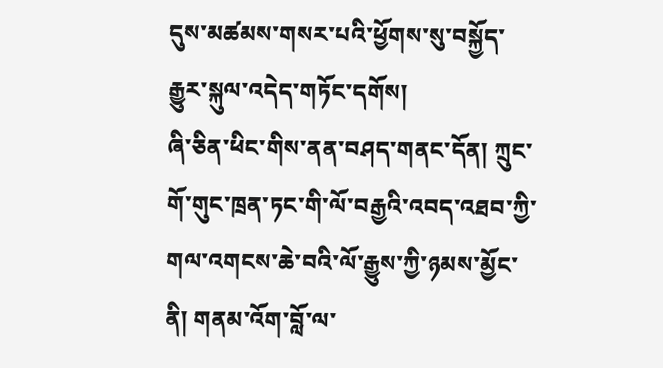དུས་མཚམས་གསར་པའི་ཕྱོགས་སུ་བསྐྱོད་རྒྱུར་སྐུལ་འདེད་གཏོང་དགོས།
ཞི་ཅིན་ཕིང་གིས་ནན་བཤད་གནང་དོན། ཀྲུང་གོ་གུང་ཁྲན་ཏང་གི་ལོ་བརྒྱའི་འབད་འཐབ་ཀྱི་གལ་འགངས་ཆེ་བའི་ལོ་རྒྱུས་ཀྱི་ཉམས་མྱོང་ནི། གནམ་འོག་བློ་ལ་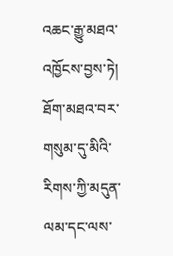འཆང་རྒྱུ་མཐའ་འཁྱོངས་བྱས་ཏེ། ཐོག་མཐའ་བར་གསུམ་དུ་མིའི་རིགས་ཀྱི་མདུན་ལམ་དང་ལས་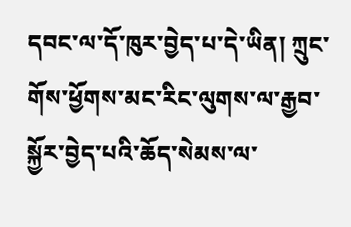དབང་ལ་དོ་ཁུར་བྱེད་པ་དེ་ཡིན། ཀྲུང་གོས་ཕྱོགས་མང་རིང་ལུགས་ལ་རྒྱབ་སྐྱོར་བྱེད་པའི་ཆོད་སེམས་ལ་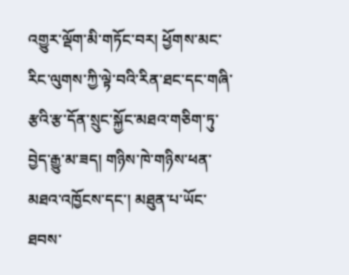འགྱུར་ལྡོག་མི་གཏོང་བར། ཕྱོགས་མང་རིང་ལུགས་ཀྱི་ལྟེ་བའི་རིན་ཐང་དང་གཞི་རྩའི་རྩ་དོན་སྲུང་སྐྱོང་མཐའ་གཅིག་ཏུ་བྱེད་རྒྱུ་མ་ཟད། གཉིས་ཁེ་གཉིས་ཕན་མཐའ་འཁྱོངས་དང་། མཐུན་པ་ཡོང་ཐབས་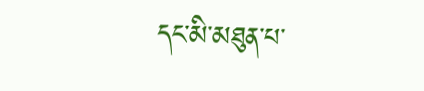དང་མི་མཐུན་པ་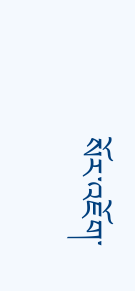སོར་འཇོག་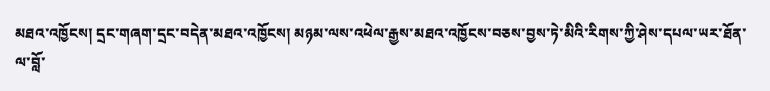མཐའ་འཁྱོངས། དྲང་གཞག་དྲང་བདེན་མཐའ་འཁྱོངས། མཉམ་ལས་འཕེལ་རྒྱས་མཐའ་འཁྱོངས་བཅས་བྱས་ཏེ་མིའི་རིགས་ཀྱི་ཤེས་དཔལ་ཡར་ཐོན་ལ་བློ་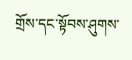གྲོས་དང་སྟོབས་ཤུགས་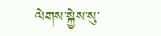ལེགས་སྐྱེས་སུ་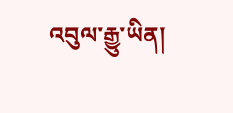འབུལ་རྒྱུ་ཡིན།